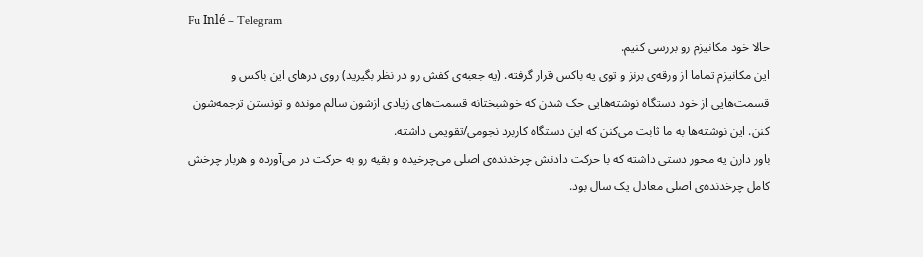Fu Inlé – Telegram
حالا خود مکانیزم رو بررسی کنیم.
این مکانیزم تماما از ورقه‌ی برنز و توی یه باکس قرار گرفته. (یه جعبه‌ی کفش رو در نظر بگیرید) روی در‌های این باکس و قسمت‌‌هایی از خود دستگاه نوشته‌هایی حک شدن که خوشبختانه قسمت‌های زیادی ازشون سالم مونده و تونستن ترجمه‌شون کنن. این نوشته‌ها به ما ثابت می‌کنن که این دستگاه کاربرد نجومی/تقویمی داشته.
باور دارن یه محور دستی داشته که با حرکت دادنش چرخدنده‌ی اصلی می‌چرخیده و بقیه رو به حرکت در می‌آورده و هربار چرخش کامل چرخدنده‌‌ی اصلی معادل یک سال بود.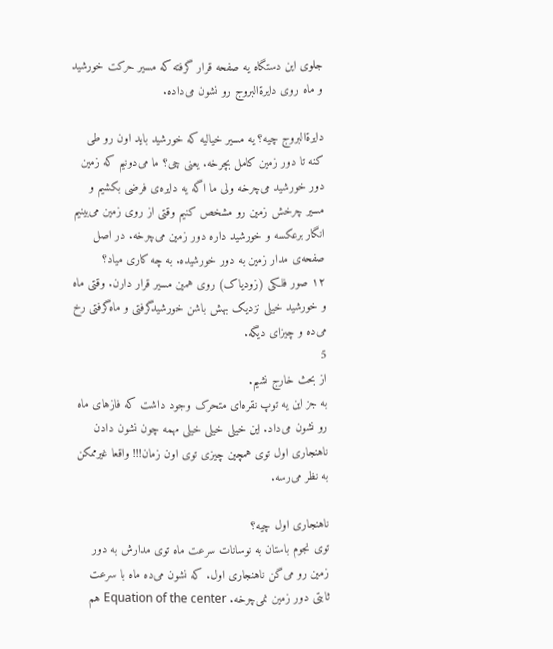جلوی این دستگاه یه صفحه قرار گرفته که مسیر حرکت خورشید و ماه روی دایرةالبروج رو نشون می‌داده.

دایرةالبروج چیه؟ یه مسیر خیالیه که خورشید باید اون رو طی کنه تا دور زمین کامل بچرخه. یعنی چی؟ ما می‌دونیم که زمین دور خورشید می‌چرخه ولی ما اگه یه دایره‌ی فرضی بکشیم و مسیر چرخش زمین رو مشخص کنیم وقتی از روی زمین می‌بینیم انگار برعکسه و خورشید داره دور زمین می‌چرخه. در اصل صفحه‌ی مدار زمین به دور خورشیده. به چه کاری میاد؟
۱۲ صور فلکی (زودیاک) روی همین مسیر قرار دارن. وقتی ماه و خورشید خیلی نزدیک بهش باشن خورشیدگرفتی و ماه‌گرفتی رخ می‌ده و چیزای دیگه.
5
از بحث خارج نشیم.
به جز این یه توپ نقره‌ای متحرک وجود داشت که فازهای ماه رو نشون می‌داد. این خیلی خیلی خیلی مهمه چون نشون دادن ناهنجاری اول توی همچین چیزی توی اون زمان!!! واقعا غیرممکن به نظر می‌رسه.

ناهنجاری اول چیه؟
توی نجوم باستان به نوسانات سرعت ماه توی مدارش به دور زمین رو می‌گن ناهنجاری اول. که نشون می‌ده ماه با سرعت ثابتی دور زمین نمی‌چرخه. Equation of the center هم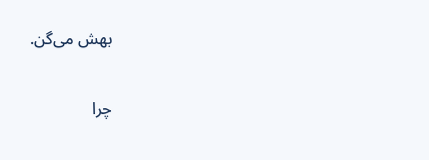بهش می‌گن.

چرا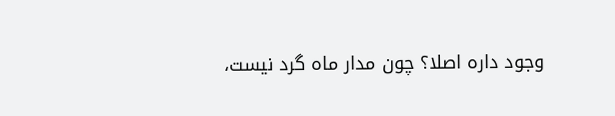وجود داره اصلا؟ چون مدار ماه گرد نیست،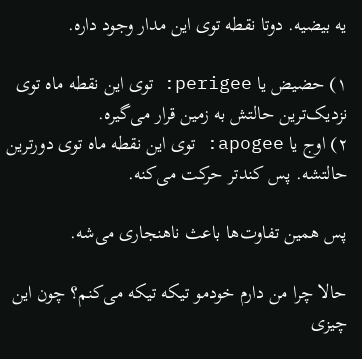یه بیضیه. دوتا نقطه توی این مدار وجود داره.

۱) حضیض یا perigee: توی این نقطه ماه توی نزدیک‌ترین حالتش به زمین قرار می‌گیره.
۲) اوج یا apogee: توی این نقطه ماه توی دورترین حالتشه. پس کندتر حرکت می‌کنه.

پس همین تفاوت‌ها باعث ناهنجاری می‌شه.

حالا چرا من دارم خودمو تیکه تیکه می‌کنم؟ چون این چیزی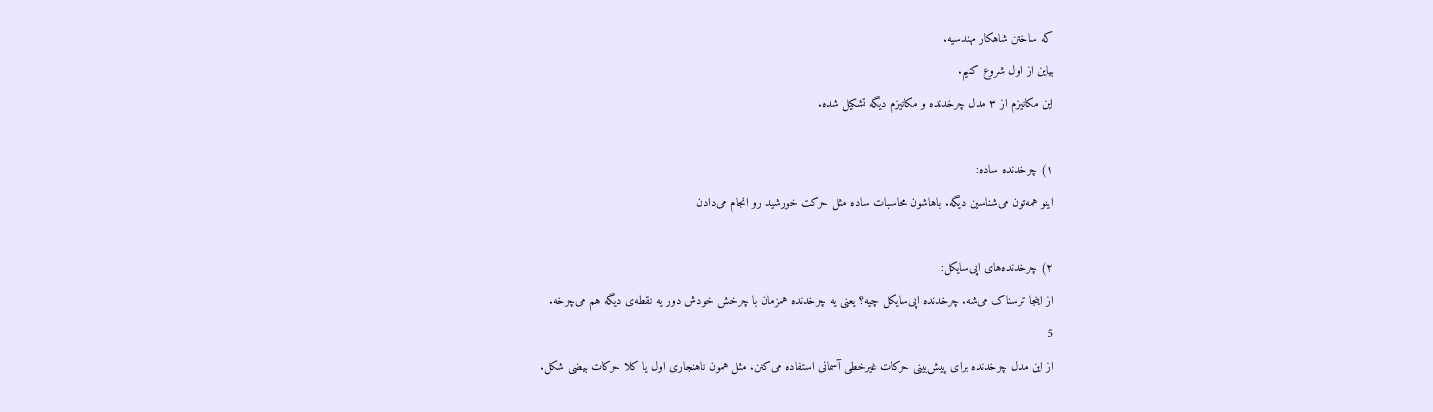که ساختن شاهکار مهندسیه.
بیاین از اول شروع کنیم.
این مکانیزم از ۳ مدل چرخدنده و مکانیزم دیگه تشکیل شده.

۱) چرخدنده ساده:
اینو همه‌تون می‌شناسین دیگه. باهاشون محاسبات ساده مثل حرکت خورشید رو انجام می‌دادن

۲) چرخدنده‌های اپی‌سایکل:
از اینجا ترسناک می‌شه. چرخدنده اپی‌سایکل چیه؟ یعنی یه چرخدنده همزمان با چرخش خودش دور یه نقطه‌ی دیگه هم می‌چرخه.
5
از این مدل چرخدنده برای پیش‌بینی حرکات غیرخطی آسمانی استفاده می‌کنن. مثل همون ناهنجاری اول یا کلا حرکات بیضی شکل.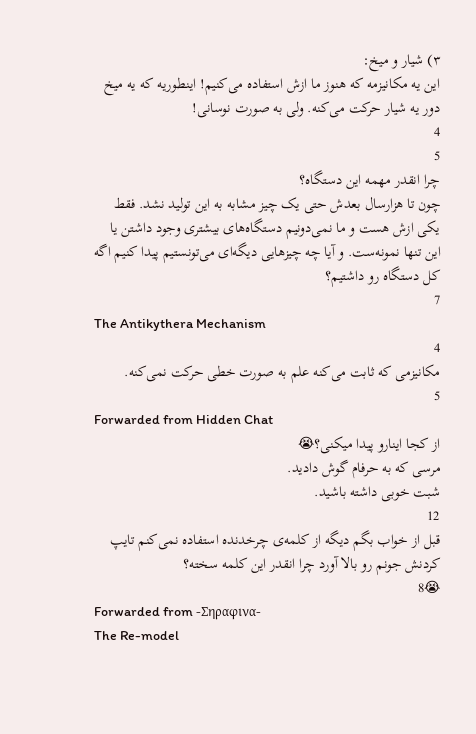۳) شیار و میخ:
این یه مکانیزمه که هنوز ما ازش استفاده می‌کنیم! اینطوریه که یه میخ دور یه شیار حرکت می‌کنه. ولی به صورت نوسانی!
4
5
چرا انقدر مهمه این دستگاه؟
چون تا هزارسال بعدش حتی یک چیز مشابه به این تولید نشد. فقط یکی ازش هست و ما نمی‌دونیم دستگاه‌های بیشتری وجود داشتن یا این تنها نمونه‌ست. و آیا چه چیزهایی دیگه‌ای می‌تونستیم پیدا کنیم اگه کل دستگاه رو داشتیم؟
7
The Antikythera Mechanism
4
مکانیزمی که ثابت می‌کنه علم به صورت خطی حرکت نمی‌کنه.
5
Forwarded from Hidden Chat
از کجا اینارو پیدا میکنی؟😭
مرسی که به حرفام گوش دادید.
شبت خوبی داشته باشید.
12
قبل از خواب بگم دیگه از کلمه‌ی چرخدنده استفاده نمی‌کنم تایپ کردنش جونم رو بالا آورد چرا انقدر این کلمه سخته؟
😭8
Forwarded from -Σηραφινα-
The Re-model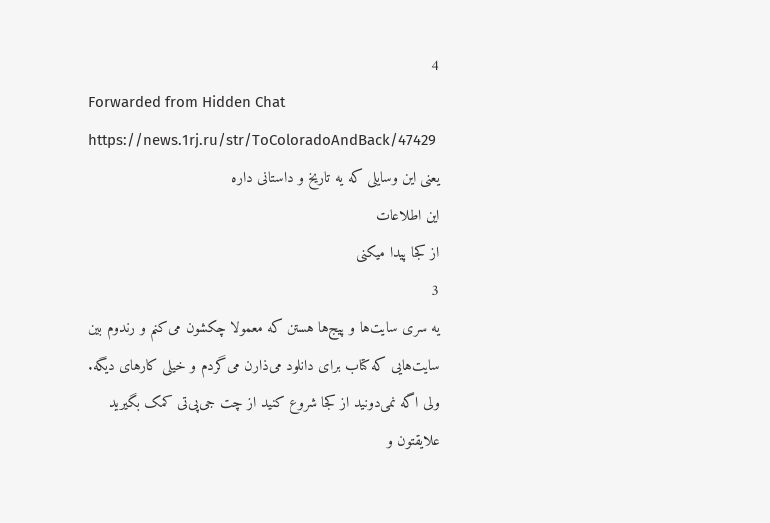4
Forwarded from Hidden Chat
https://news.1rj.ru/str/ToColoradoAndBack/47429
یعنی این وسایلی که یه تاریخ و داستانی داره
این اطلاعات
از کجا پیدا میکنی
3
یه سری سایت‌‌ها و پیج‌ها هستن که معمولا چکشون می‌کنم و رندوم بین سایت‌هایی که کتاب برای دانلود می‌ذارن می‌گردم و خیلی کارهای دیگه. ولی اگه نمی‌دونید از کجا شروع کنید از چت جی‌پی‌تی کمک بگیرید علایقتون و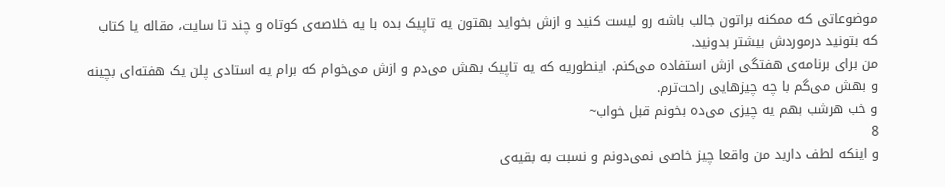موضوعاتی که ممکنه براتون جالب باشه رو لیست کنید و ازش بخواید بهتون یه تاپیک بده با یه خلاصه‌ی‌ کوتاه و چند تا سایت، مقاله یا کتاب که بتونید درموردش بیشتر بدونید.
من برای برنامه‌ی هفتگی ازش استفاده می‌کنم‌. اینطوریه که یه تاپیک بهش می‌دم و ازش می‌خوام که برام یه استادی پلن یک هفته‌ای بچینه و بهش می‌گم با چه چیزهایی راحت‌ترم.
و خب هرشب بهم یه چیزی می‌ده بخونم قبل خواب~
8
و اینکه لطف دارید من واقعا چیز خاصی نمی‌دونم و نسبت به بقیه‌ی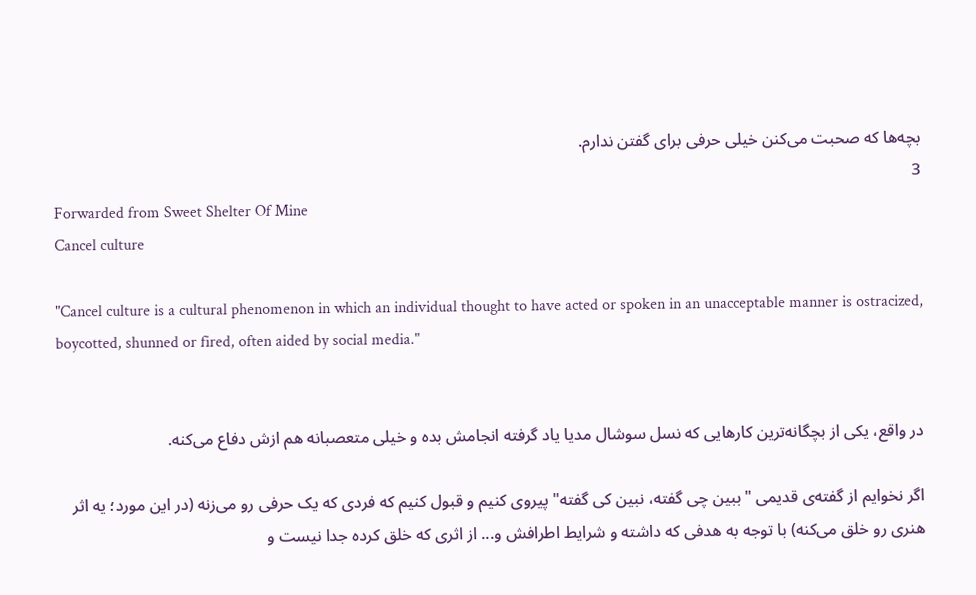بچه‌ها که صحبت می‌کنن خیلی حرفی برای گفتن ندارم.
3
Forwarded from Sweet Shelter Of Mine
Cancel culture

"Cancel culture is a cultural phenomenon in which an individual thought to have acted or spoken in an unacceptable manner is ostracized, boycotted, shunned or fired, often aided by social media."


در واقع، یکی از بچگانه‌ترین کارهایی که نسل سوشال مدیا یاد گرفته انجامش بده و خیلی متعصبانه هم ازش دفاع می‌کنه.

اگر نخوایم از گفته‌ی قدیمی "ببین چی گفته، نبین کی گفته" پیروی کنیم و قبول کنیم که فردی که یک حرفی رو می‌زنه (در این مورد؛ یه اثر هنری رو خلق می‌کنه) با توجه به هدفی که داشته و شرایط اطرافش و... از اثری که خلق کرده جدا نیست و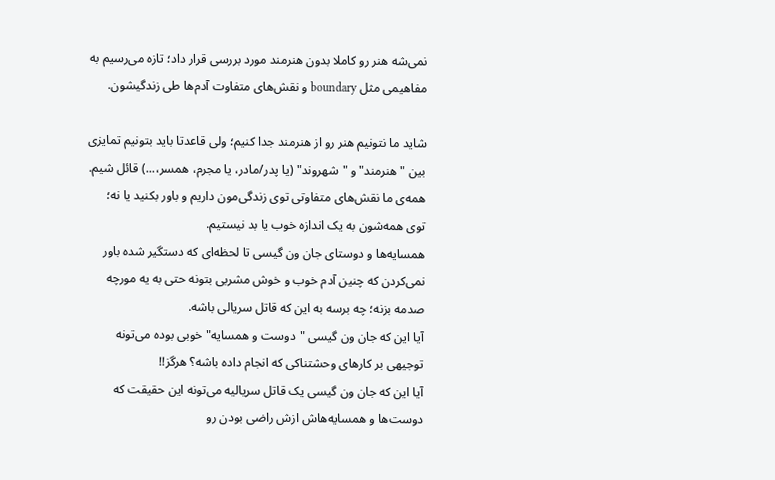نمی‌شه هنر رو کاملا بدون هنرمند مورد بررسی قرار داد؛ تازه می‌رسیم به مفاهیمی مثل boundary و نقش‌های متفاوت آدم‌ها طی زندگیشون.

شاید ما نتونیم هنر رو از هنرمند جدا کنیم؛ ولی قاعدتا باید بتونیم تمایزی بین "هنرمند" و "شهروند" (یا پدر/مادر، یا مجرم، همسر،...) قائل شیم.
همه‌ی ما نقش‌های متفاوتی توی زندگی‌مون داریم و باور بکنید یا نه؛ توی همه‌شون به یک اندازه خوب یا بد نیستیم.
همسایه‌ها و دوستای جان ون گیسی تا لحظه‌ای که دستگیر شده باور نمی‌کردن که چنین آدم خوب و خوش مشربی بتونه حتی به یه مورچه صدمه بزنه؛ چه برسه به این که قاتل سریالی باشه.
آیا این که جان ون گیسی "دوست و همسایه" خوبی بوده می‌تونه توجیهی بر کارهای وحشتناکی که انجام داده باشه؟ هرگز!!
آیا این که جان ون گیسی یک قاتل سریالیه می‌تونه این حقیقت که دوست‌ها و همسایه‌هاش ازش راضی بودن رو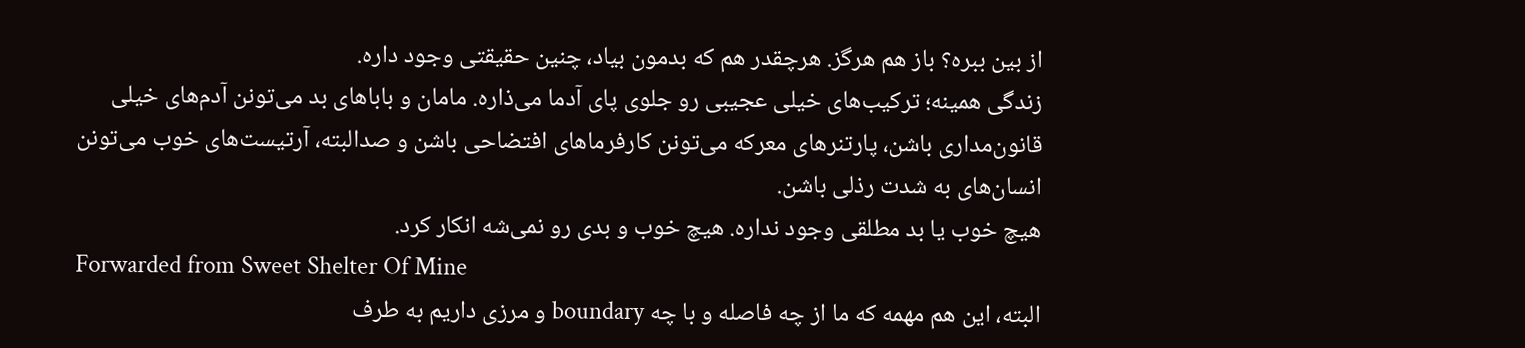از بین ببره؟ باز هم هرگز. هرچقدر هم که بدمون بیاد، چنین حقیقتی وجود داره.
زندگی همینه؛ ترکیب‌های خیلی عجیبی رو جلوی پای آدما می‌ذاره. مامان و باباهای بد می‌تونن آدم‌های خیلی قانون‌مداری باشن، پارتنرهای معرکه می‌تونن کارفرماهای افتضاحی باشن و صدالبته، آرتیست‌های خوب می‌تونن انسان‌های به شدت رذلی باشن.
هیچ خوب یا بد مطلقی وجود نداره. هیچ خوب و بدی رو نمی‌شه انکار کرد‌.
Forwarded from Sweet Shelter Of Mine
البته، این هم مهمه که ما از چه فاصله و با چه boundary و مرزی داریم به طرف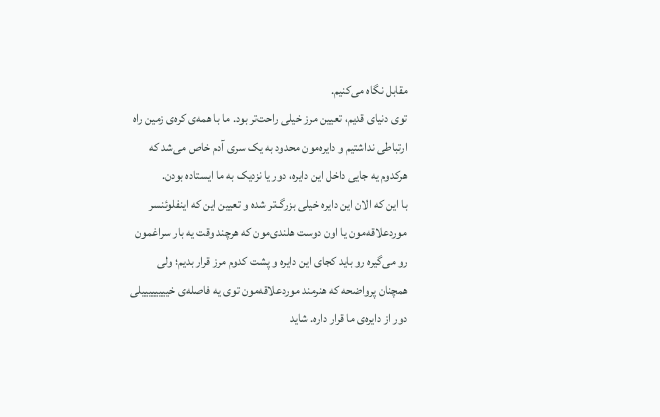مقابل نگاه می‌کنیم.
توی دنیای قدیم، تعیین مرز خیلی راحت‌تر بود. ما با همه‌ی کره‌ی زمین راه ارتباطی نداشتیم و دایره‌مون محدود به یک سری آدم خاص می‌شد که هرکدوم یه جایی داخل این دایره، دور یا نزدیک به ما ایستاده بودن.
با این که الان این دایره خیلی بزرگ‌تر شده و تعیین این که اینفلوئنسر موردعلاقه‌مون یا اون دوست هلندی‌مون که هرچند وقت یه بار سراغمون رو می‌گیره رو باید کجای این دایره و پشت کدوم مرز قرار بدیم؛ ولی همچنان پرواضحه که هنرمند موردعلاقه‌مون توی یه فاصله‌ی خییییییییلی دور از دایره‌ی ما قرار داره. شاید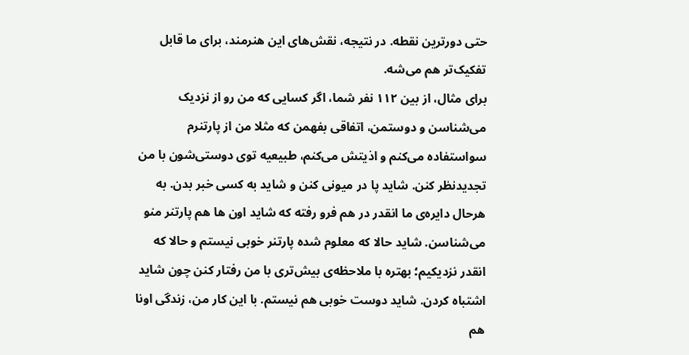حتی دورترین نقطه. در نتیجه، نقش‌های این هنرمند، برای ما قابل تفکیک‌تر هم می‌شه.
برای مثال، از بین ۱۱۲ نفر شما، اگر کسایی که من رو از نزدیک می‌شناسن و دوستمن، اتفاقی بفهمن که مثلا من از پارتنرم سواستفاده می‌کنم و اذیتش می‌کنم، طبیعیه توی دوستی‌شون با من تجدیدنظر کنن. شاید پا در میونی کنن و شاید به کسی خبر بدن. به هرحال دایره‌ی ما انقدر در هم فرو رفته که شاید اون ها هم پارتنر منو می‌شناسن. شاید حالا که معلوم شده پارتنر خوبی نیستم و حالا که انقدر نزدیکیم؛ بهتره با ملاحظه‌ی بیش‌تری با من رفتار کنن چون شاید اشتباه کردن. شاید دوست خوبی هم نیستم. با این کار من، زندگی اونا هم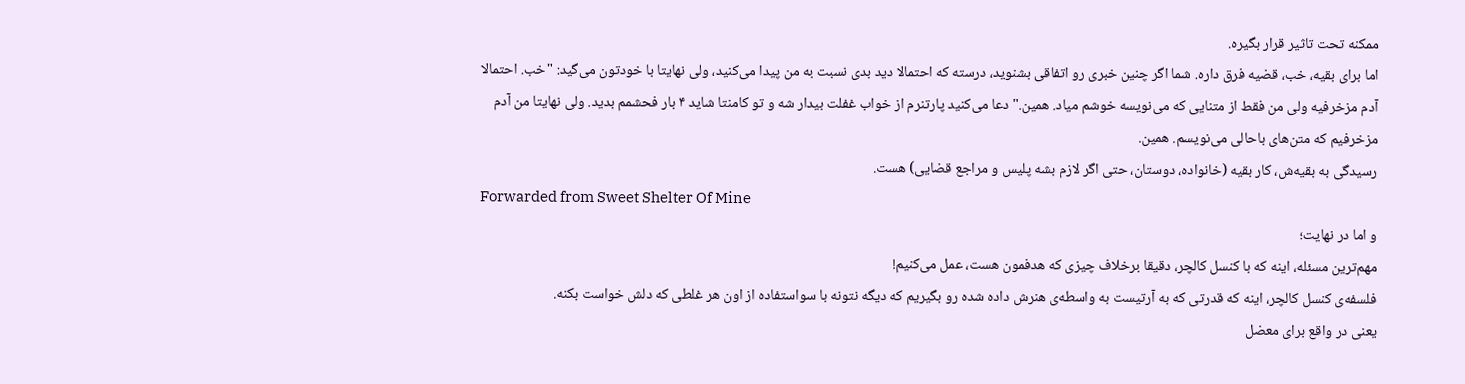ممکنه تحت تاثیر قرار بگیره.
اما برای بقیه، خب، قضیه فرق داره. شما اگر چنین خبری رو اتفاقی بشنوید، درسته که احتمالا دید بدی نسبت به من پیدا می‌کنید، ولی نهایتا با خودتون می‌گید: "خب. احتمالا آدم مزخرفیه ولی من فقط از متنایی که می‌نویسه خوشم میاد‌. همین." دعا می‌کنید پارتنرم از خواب غفلت بیدار شه و تو کامنتا شاید ۴ بار فحشمم بدید. ولی نهایتا من آدم مزخرفیم که متن‌های باحالی می‌نویسم. همین.
رسیدگی به بقیه‌ش، کار بقیه (خانواده‌، دوستان، حتی اگر لازم بشه پلیس و مراجع قضایی) هست.
Forwarded from Sweet Shelter Of Mine
و اما در نهایت؛
مهم‌ترین مسئله، اینه که با کنسل کالچر، دقیقا برخلاف چیزی که هدفمون هست، عمل می‌کنیم!
فلسفه‌ی کنسل کالچر، اینه که قدرتی که به آرتیست به واسطه‌ی هنرش داده شده رو بگیریم که دیگه نتونه با سواستفاده از اون هر غلطی که دلش خواست بکنه.
یعنی در واقع برای معضل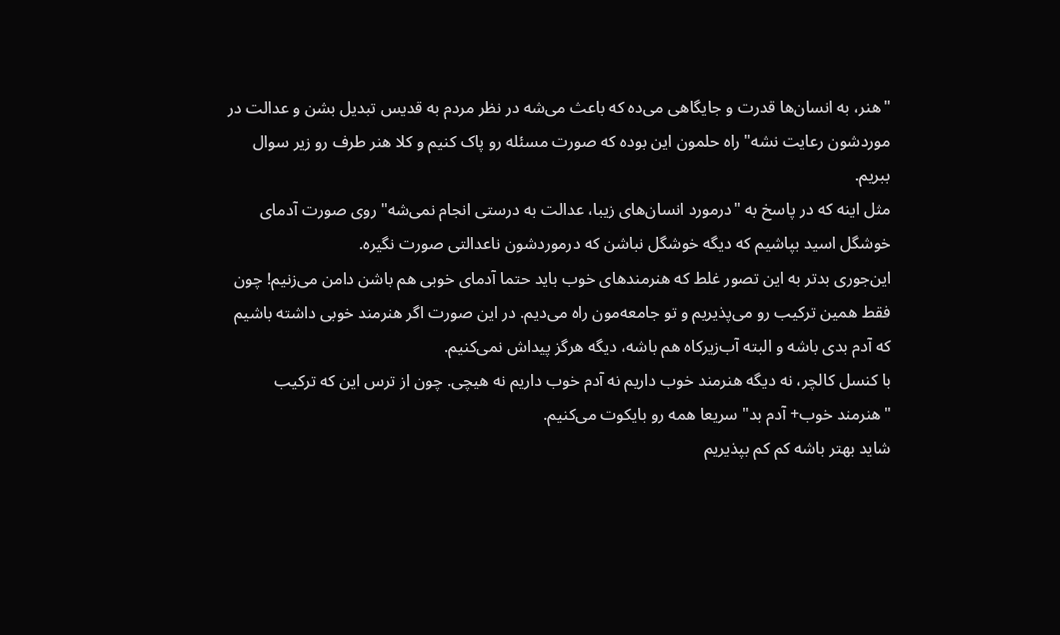"هنر، به انسان‌ها قدرت و جایگاهی می‌ده که باعث می‌شه در نظر مردم به قدیس تبدیل بشن و عدالت در موردشون رعایت نشه" راه حلمون این بوده که صورت مسئله رو پاک کنیم و کلا هنر طرف رو زیر سوال ببریم.
مثل اینه که در پاسخ به "درمورد انسان‌های زیبا، عدالت به درستی انجام نمی‌شه" روی صورت آدمای خوشگل اسید بپاشیم که دیگه خوشگل نباشن که درموردشون ناعدالتی صورت نگیره.
این‌جوری بدتر به این تصور غلط که هنرمندهای خوب باید حتما آدمای خوبی هم باشن دامن می‌زنیم! چون فقط همین ترکیب رو می‌پذیریم و تو جامعه‌مون راه می‌دیم. در این صورت اگر هنرمند خوبی داشته باشیم که آدم بدی باشه و البته آب‌زیرکاه هم باشه، دیگه هرگز پیداش نمی‌کنیم.
با کنسل کالچر، نه دیگه هنرمند خوب داریم نه آدم خوب داریم نه هیچی. چون از ترس این که ترکیب "هنرمند خوب+ آدم بد" سریعا همه رو بایکوت می‌کنیم.
شاید بهتر باشه کم کم بپذیریم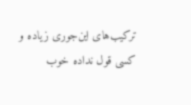ترکیب‌های این‌جوری زیاده و کسی قول نداده خوب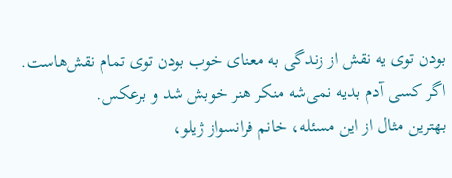بودن توی یه نقش از زندگی به معنای خوب بودن توی تمام نقش‌هاست. اگر کسی آدم بدیه نمی‌شه منکر هنر خوبش شد و برعکس‌.
بهترین مثال از این مسئله، خانم فرانسواز ژیلو،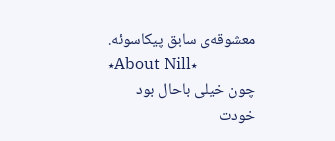معشوقه‌ی سابق پیکاسوئه.
٭About Nill٭
چون خیلی باحال بود
خودت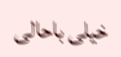خیلی باحالی